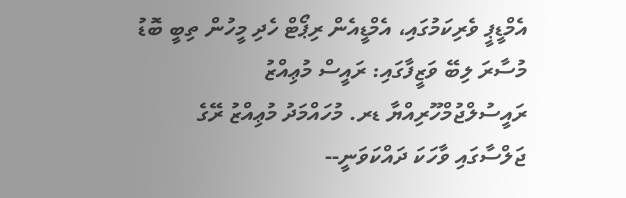އެމްޑީޕީ ވެރިކަމުގައި، އެމްޑީއެން ރިޕޯޓް ހެދި މީހުން ތިބީ ބޮޑު މުސާރަ ލިބޭ ވަޒީފާގައި: ރައީސް މުޢިއްޒު
ރައީސުލްޖުމްހޫރިއްޔާ ޑރ. މުހައްމަދު މުޢިއްޒު ރޭގެ ޖަލްސާގައި ވާހަކަ ދައްކަވަނީ--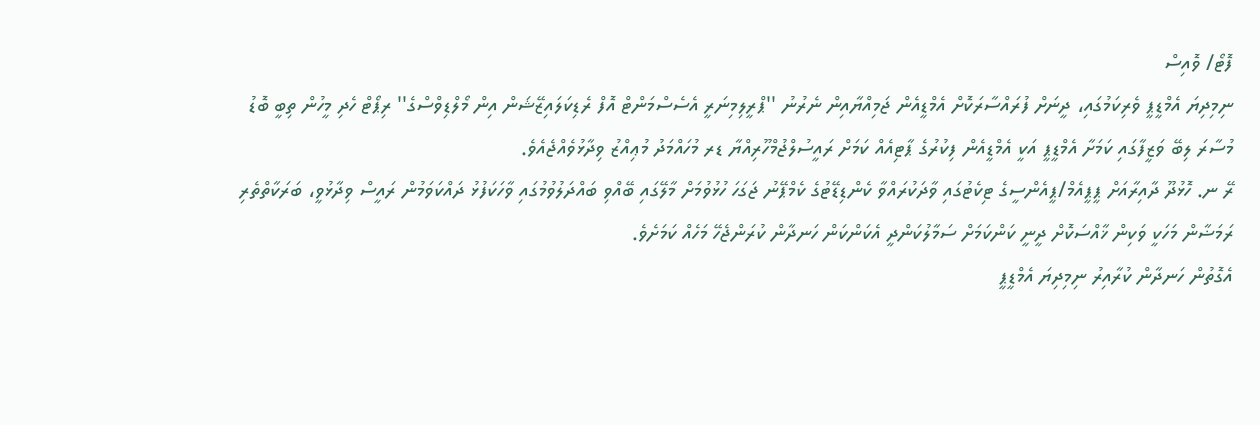ފޮޓޯ/ ވޮއިސް
ނިމިދިޔަ އެމްޑީޕީ ވެރިކަމުގައި، ދީނަށް ފުރައްސާރަކޮށް އެމްޑީއެން ޖަމިއްޔާއިން ނެރުނު ''ޕްރީލިމިނަރީ އެސެސްމަންޓް އޮފް ރެޑިކަލައިޒޭޝަން އިން މޯލްޑިވްސްގެ'' ރިޕޯޓް ހެދި މީހުން ތިބީ ބޮޑު މުސާރަ ލިބޭ ވަޒީފާގައި ކަމަށާ އެމްޑީޕީ އަކީ އެމްޑީއެން ފިކުރުގެ ޕާޓިއެއް ކަމަށް ރައީސުލްޖުމްހޫރިއްޔާ ޑރ މުހައްމަދު މުޢިއްޒު ވިދާޅުވެއްޖެއެވެ.
ރޭ ނ. ހޮޅުދޫ ދާއިރާއަށް ޕީޕީއެމް/ޕީއެންސީގެ ޓިކެޓުގައި ވާދަކުރައްވާ ކެންޑިޑޭޓުގެ ކެމްޕޭނު ޖަގަހަ ހުޅުވުމަށް މާލޭގައި ބޭއްވި ބައްދަލުވުމުގައި ވާހަކަފުޅު ދައްކަވަމުން ރައީސް ވިދާޅުވީ، ބަރަކާތްތެރި ރަމަޟާން މަހަކީ ވަކިން ޚާއްސަކޮށް ދީނީ ކަންކަމަށް ސަމާލުކަންދީ އެކަންކަން ހަނދާން ކުރަންޖެހޭ މަހެއް ކަމަށެވެ.
އެގޮތުން ހަނދާން ކުރާއިރު ނިމިދިޔަ އެމްޑީޕީ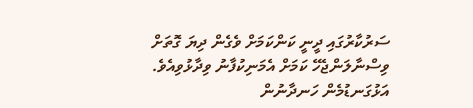ސަރުކާރުގައި ދީނީ ކަންކަމަށް ވެގެން ދިޔަ ގޮތަށް ވިސްނާލަންޖެހޭ ކަމަށް އެމަނިކުފާނު ވިދާޅުވިއެވެ.
އަޅުގަނޑުމެން ހަނދާނުން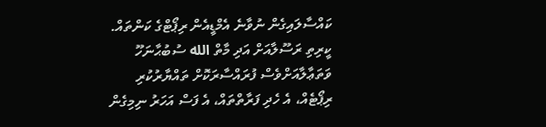ކައްސާލައިގެން ނުވާނެ އެމްޑީއެން ރިޕޯޓްގެ ކަންތައް. ކީރިތި ރަސޫލާއަށް އަދި މާތް الله ސުބުޙާނަހޫ ވަތަޢާލާއަށްވެސް ފުރައްސާރަކޮށް ތައްޔާރުކުރި ރިޕޯޓެއް، އެ ހެދި ފަރާތްތައް، އެ ފަސް އަހަރު ނިމިގެން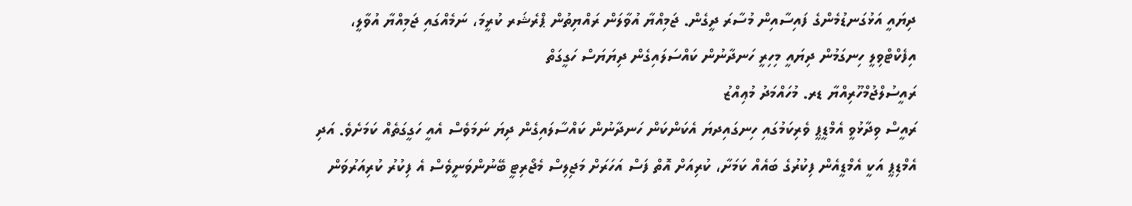ދިޔައީ އަޅުގަނޑުމެންގެ ފައިސާއިން މުސާރަ ދީގެން. ޖަމިއްޔާ އުވާލަން ރައްޔިތުން ޕްރެޝަރ ކުރީމަ، ނަމެއްގައި ޖަމިއްޔާ އުވާލީ، އިފެކްޓްވިލީ ހިނގަމުން ދިޔައީ މިހިރީ ހަނދާނުން ކައްސަލައިގެން ދިޔަޔަސް ހަގީގަތް
ރައީސުލްޖުމްހޫރިއްޔާ ޑރ. މުހައްމަދު މުޢިއްޒު
ރައީސް ވިދާޅުވީ އެމްޑީޕީ ވެރިކަމުގައި ހިނގައިދޔަ އެކަންކަން ހަނދާނުން ކައްސާލައިގެން ދިޔަ ނަމަވެސް އެއީ ހަގީގަތެއް ކަމަށެވެ. އަދި އެމްޑިޕީ އަކީ އެމްޑީއެން ފިކުރުގެ ބައެއް ކަމަށާ، ކުރިއަށް އޮތް ފަސް އަހަރަށް މަޖިލިސް މެޖޯރިޓީ ބޭނުންވަނީވެސް އެ ފިކުރު ކުރިއަރުވަން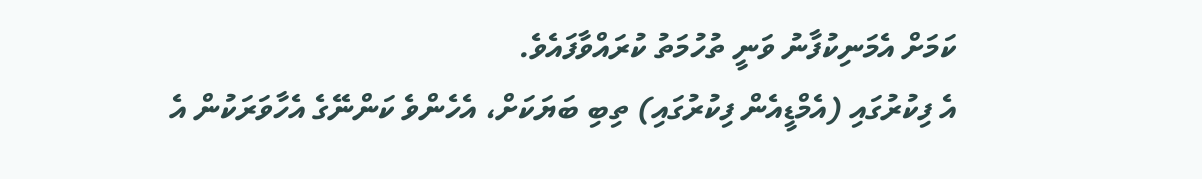ކަމަށް އެމަނިކުފާނު ވަނީ ތުހުމަތު ކުރައްވާފައެވެ.
އެ ފިކުރުގައި (އެމްޑީއެން ފިކުރުގައި) ތިބި ބަޔަކަށް، އެހެންވެ ކަންނޭގެ އެހާވަރަކުން އެ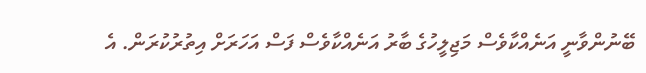ބޭނުންވާނީ އަނެއްކާވެސް މަޖިލީހުގެ ބާރު އަނެއްކާވެސް ފަސް އަހަރަށް އިތުރުކުރަން. އެ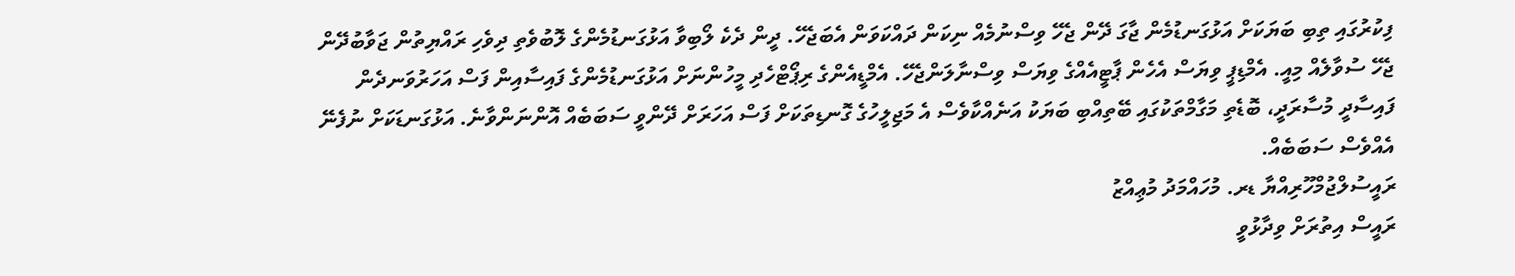ފިކުރުގައި ތިބި ބަޔަކަށް އަޅުގަނޑުމެން ޖާގަ ދޭން ޖެހޭ ވިސްނުމެއް ނިކަން ދައްކަވަން އެބަޖެހޭ. ދީން ދެކެ ލޯބިވާ އަޅުގަނޑުމެންގެ ލޮބުވެތި ދިވެހި ރައްޔިތުން ޖަވާބުދޭން ޖެހޭ ސުވާލެއް މިއީ. އެމްޑިޕީ ވިޔަސް އެހެން ޕާޓީއެއްގެ ވިޔަސް ވިސްނާލަންޖެހޭ. އެމްޑީއެންގެ ރިޕޯޓްހެދި މީހުންނަށް އަޅުގަނޑުމެންގެ ފައިސާއިން ފަސް އަހަރުވަނދެން ފައިސާދީ މުސާރަދީ، ބޮޑެތި މަގާމްތަކުގައި ބޭތިއްބި ބަޔަކު އަނެއްކާވެސް އެ މަޖިލީހުގެ ގޮނޑިތަކަށް ފަސް އަހަރަށް ދޭންވީ ސަބަބެއް އޮންނަންވާނެ. އަޅުގަނޑަކަށް ނުފެނޭ އެއްވެސް ސަބަބެއް.
ރައީސުލްޖުމްހޫރިއްޔާ ޑރ. މުހައްމަދު މުޢިއްޒު
ރައީސް އިތުރަށް ވިދާޅުވީ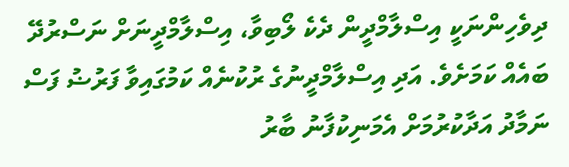ދިވެހިންނަކީ އިސްލާމްދީން ދެކެ ލޯބިވާ، އިސްލާމްދީނަށް ނަސްރުދޭ ބައެއް ކަމަށެވެ. އަދި އިސްލާމްދީނުގެ ރުކުނެއް ކަމުގައިވާ ފަރުޟު ފަސް ނަމާދު އަދާކުރުމަށް އެމަނިކުފާނު ބާރު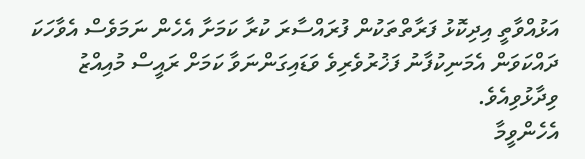އަޅުއްވާތީ އިދިކޮޅު ފަރާތްތަކުން ފުރައްސާރަ ކުރާ ކަމަށާ އެހެން ނަމަވެސް އެވާހަކަ ދައްކަވަން އެމަނިކުފާނު ފަޚުރުވެރިވެ ވަޑައިގަންނަވާ ކަމަށް ރައީސް މުއިއްޒު ވިދާޅުވިއެވެ.
އެހެންވީމާ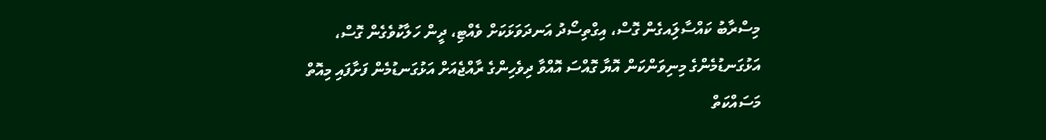މިސްރާބު ކައްސާލަިއގެން ގޮސް، އިގްތިސޯދު އަނދަވަޅަކަށް ވެއްޓި، ދީން ހަލާކުވެގެން ގޮސް، އަޅުގަނޑުމެންގެ މިނިވަންކަން އޮޔާ ގޮއްސަ އޮއްވާ ދިވެހިންގެ ރާއްޖެއަށް އަޅުގަނޑުމެން ފަށާފައި މިއޮތް މަސައްކަތް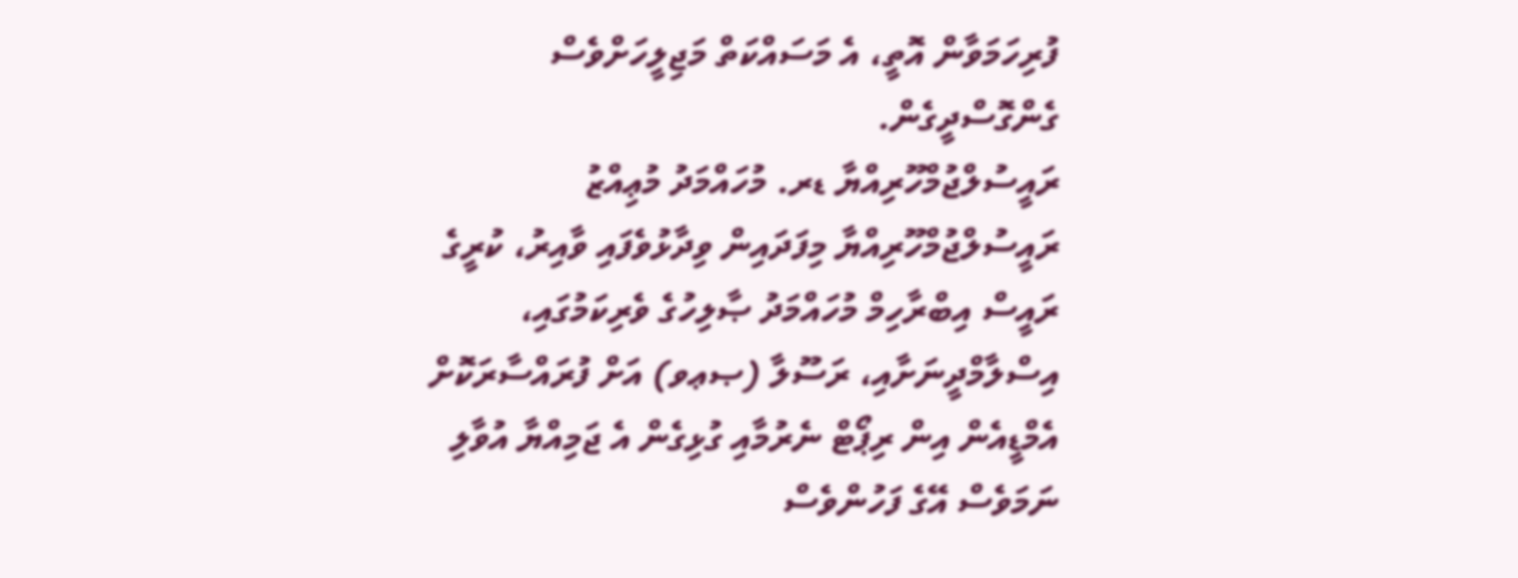ފުރިހަމަވާން އޮތީ، އެ މަސައްކަތް މަޖިލީހަށްވެސް ގެންގޮސްދީގެން.
ރައީސުލްޖުމްހޫރިއްޔާ ޑރ. މުހައްމަދު މުޢިއްޒު
ރައީސުލްޖުމްހޫރިއްޔާ މިފަދައިން ވިދާޅުވެފައި ވާއިރު، ކުރީގެ ރައީސް އިބްރާހިމް މުހައްމަދު ޞާލިހުގެ ވެރިކަމުގައި، އިސްލާމްދީނަށާއި، ރަސޫލާ (ޞޢވ) އަށް ފުރައްސާރަކޮށް އެމްޑީއެން އިން ރިޕޯޓް ނެރުމާއި ގުޅިގެން އެ ޖަމިއްޔާ އުވާލި ނަމަވެސް އޭގެ ފަހުންވެސް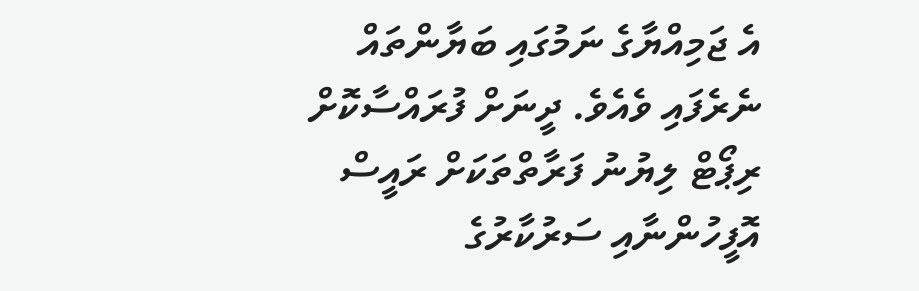އެ ޖަމިއްޔާގެ ނަމުގައި ބަޔާންތައް ނެރެފައި ވެއެވެ. ދީނަށް ފުރައްސާކޮށް ރިޕޯޓް ލިޔުނު ފަރާތްތަކަށް ރައީސް އޮފީހުންނާއި ސަރުކާރުގެ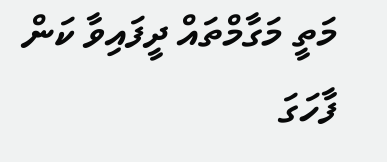މަތީ މަގާމްތައް ދީފައިވާ ކަން ފާހަގަ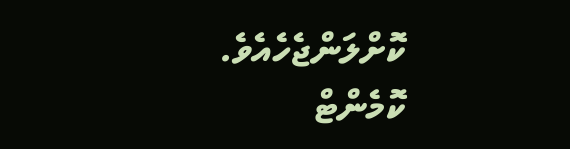ކޮށްލަންޖެހެއެވެ.
ކޮމެންޓް